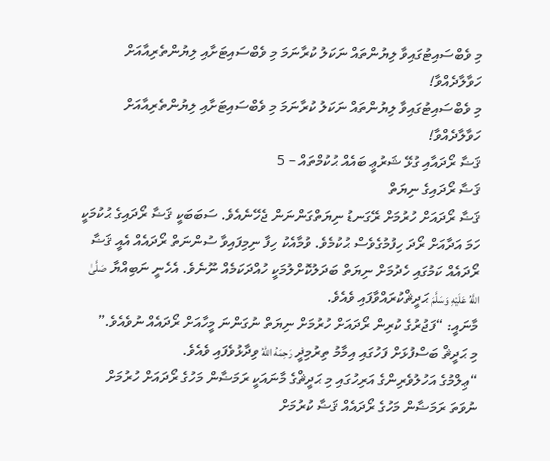މި ވެބްސައިޓުގައިވާ ލިޔުންތައް ނަކަލު ކުރާނަމަ މި ވެބްސައިޓަށާއި ލިޔުންތެރިއާއަށް ހަވާލާދެއްވާ!
މި ވެބްސައިޓުގައިވާ ލިޔުންތައް ނަކަލު ކުރާނަމަ މި ވެބްސައިޓަށާއި ލިޔުންތެރިއާއަށް ހަވާލާދެއްވާ!
ޤަޟާ ރޯދައާއި ގުޅޭ ޝަރުޢީ ބައެއް ޙުކުމްތައް – 5
ޤަޟާ ރޯދައިގެ ނިޔަތް
ޤަޟާ ރޯދައަށް ހުރުމަށް ރޭގަނޑު ނިޔަތްގަންނަން ޖެހޭނެއެވެ. ސަބަބަކީ ޤަޟާ ރޯދައިގެ ޙުކުމަކީ ހަމަ އަދާއަށް ރޯދަ ހިފުމުގެވެސް ޙުކުމެވެ. ވުމާއެކު ހިފާ ނިމިފައިވާ ސުންނަތް ރޯދައެއް އެއީ ޤަޟާ ރޯދައެއް ކަމުގައި ހެދުމަށް ނިޔަތް ބަދަލުކޮށްލުމަކީ ހުއްދަކަމެއް ނޫނެވެ. އެހެނީ ނަބިއްޔާ صَلَّىٰ اللَّهُ عَلَيْهِ وَسَلَّمَ ޙަދީޘްކުރައްވާފައި ވެއެވެ.
މާނައީ: “ފަޖުރުގެ ކުރިން ރޯދައަށް ހުރުމަށް ނިޔަތް ނުގަންނަ މީހާއަށް ރޯދައެއް ނުވެއެވެ.”
މި ޙަދީޘް ބަސްފުޅަށް ފަހުގައި އިމާމު ތިރުމިޛީ رَحِمَهُ اللهُ ވިދާޅުވެފައި ވެއެވެ.
“ޢިލްމުގެ އަހުލުވެރިންގެ އަރިހުގައި މި ޙަދީޘްގެ މާނައަކީ ރަމަޟާން މަހުގެ ރޯދައަށް ހުރުމަށް ނުވަތަ ރަމަޟާން މަހުގެ ރޯދައެއް ޤަޟާ ކުރުމަށް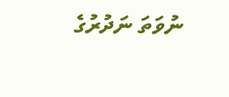ނުވަތަ ނަދުރުގެ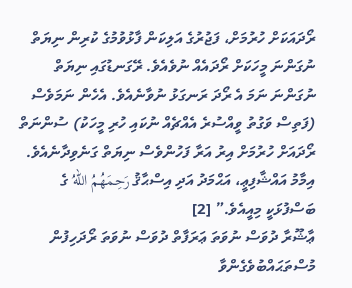ރޯދައަކަށް ހުރުމަށް، ފަޖުރުގެ އަލިކަން ފާޅުވުމުގެ ކުރިން ނިޔަތް ނުގަންނަ މީހަކަށް ރޯދައެއް ނުވެއެވެ. ރޭގަނޑުގައި ނިޔަތް ނުގަންނަ ނަމަ އެ ރޯދަ ރަނގަޅު ނުވާނެއެވެ. އެހެން ނަމަވެސް (ފަތިސް ވަގުތު ވީއްސުރެ އެއްޗެއް ނުކައި ހުރި މީހަކު) ސުންނަތް ރޯދައަށް ހުރުމަށް އިރު އަރާ ފަހުންވެސް ނިޔަތް ގަނެވިދާނެއެވެ. އިމާމު އައްޝާފިޢީ، އަޙްމަދު އަދި އިސްޙާޤު رَحِمَهُمُ اللهُ ގެ ބަސްފުޅަކީ މިއީއެވެ.” [2]
ޢާޝޫރާ ދުވަސް ނުވަތަ ޢަރަފާތް ދުވަސް ނުވަތަ ރޯދަހިފުން މުސްތަޙައްބުވެގެންވާ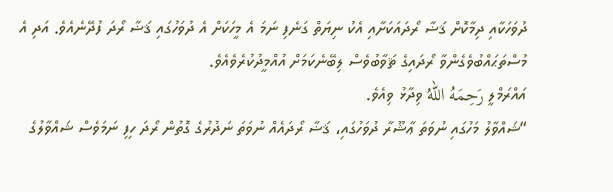ދުވަހަކާއި ދިމާކޮށް ޤަޟާ ރޯދައަކަށާއި އެކު ނިޔަތް ގަނެފި ނަމަ އެ މީހަކަށް އެ ދުވަހުގައި ޤަޟާ ރޯދަ ފުދޭނެއެވެ. އަދި އެ މުސްތަޙައްބުވެގެންވާ ރޯދައިގެ ޘަވާބުވެސް ލިބޭނެކަމަށް އުއްމީދުކުރެވެއެވެ.
އައްރަމްލީ رَحِمَهُ اللهُ ވިދާޅު ވިއެވެ.
“ޝައްވާލު މަހުގައި ނުވަތަ ޢާޝޫރާ ދުވަހުގައި، ޤަޟާ ރޯދައެއް ނުވަތަ ނަދުރުގެ ގޮތުން ރޯދަ ހިފި ނަމަވެސް ޝައްވާލުގެ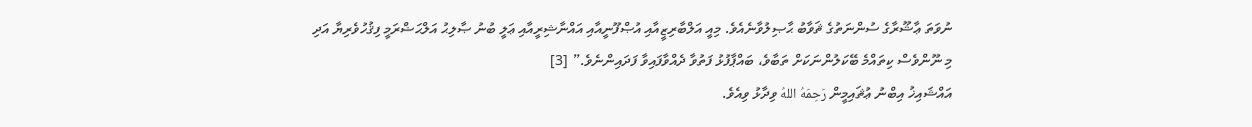ނުވަތަ ޢާޝޫރާގެ ސުންނަތުގެ ޘަވާބު ޙާޞިލުވާނެއެވެ. މިއީ އަލްބާރިޒީއާއި އުޞްފޫނީއާއި އައްނާޝިރީއާއި ޢަލީ ބުނު ޞާލިޙު އަލްޙަޟްރަމީ ފިޤުހުވެރިޔާ އަދި މި ނޫންވެސް ކިތައްމެ ބޭކަލުންނަކަށް ތަބާވެ، ބައްޕާފުޅު ފަތުވާ ދެއްވާފައިވާ ފަދައިންނެވެ.” [3]
އައްޝައިޚު އިބްނު ޢުޘައިމީން رَحِمَهُ اللهُ ވިދާޅު ވިއެވެ.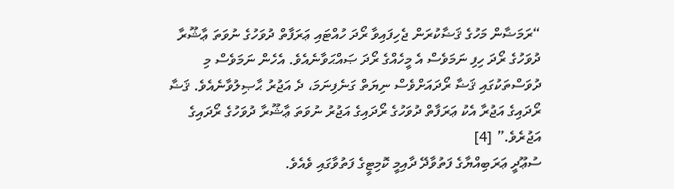“ރަމަޟާން މަހުގެ ޤަޟާކުރަން ޖެހިފައިވާ ރޯދަ ހުއްޓައި ޢަރަފާތް ދުވަހުގެ ނުވަތަ ޢާޝޫރާ ދުވަހުގެ ރޯދަ ހިފި ނަމަވެސް އެ މީހެއްގެ ރޯދަ ޞައްޙަވާނެއެވެ. އެހެން ނަމަވެސް މި ދުވަސްތަކުގައި ޤަޟާ ރޯދައަށްވެސް ނިޔަތް ގަނެފިނަމަ، ދެ އަޖުރު ޙާޞިލުވާނެއެވެ. ޤަޟާ ރޯދައިގެ އަޖުރާ އެކު ޢަރަފާތް ދުވަހުގެ ރޯދައިގެ އަޖުރު ނުވަތަ ޢާޝޫރާ ދުވަހުގެ ރޯދައިގެ އަޖުރެވެ.” [4]
ސުޢޫދީ ޢަރަބިއްޔާގެ ފަތުވާދޭ ދާއިމީ ކޮމިޓީގެ ފަތުވާގައި ވެއެވެ.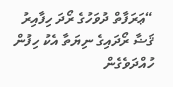“ޢަރަފާތް ދުވަހުގެ ރޯދަ ހިފާއިރު ޤަޟާ ރޯދައިގެ ނިޔަތާ އެކު ހިފުން ހުއްދަވެގެން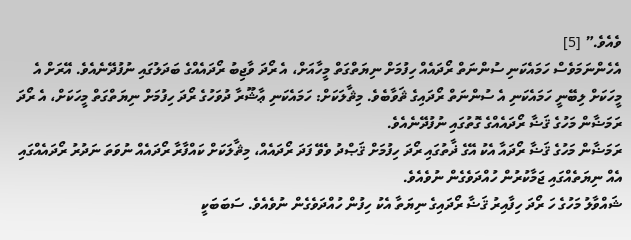ވެއެވެ.” [5]
އެހެންނަމަވެސް ހަމައެކަނި ސުންނަތް ރޯދައެއް ހިފުމަށް ނިޔަތްގަތް މީހާއަށް، އެ ރޯދަ ވާޖިބު ރޯދައެއްގެ ބަދަލުގައި ނުފުދޭނެއެވެ. އޭރަށް އެ މީހަކަށް ލިބޭނީ ހަމައެކަނި އެ ސުންނަތް ރޯދައިގެ ޘަވާބެވެ. މިޘާލަކަށް: ހަމައެކަނި ޢާޝޫރާ ދުވަހުގެ ރޯދަ ހިފުމަށް ނިޔަތްގަތް މީހަކަށް، އެ ރޯދަ ރަމަޟާން މަހުގެ ޤަޟާ ރޯދައެއްގެ ގޮތުގައި ނުފުދޭނެއެވެ.
ރަމަޟާން މަހުގެ ޤަޟާ ރޯދައާ އެކު އޭގެ ޛާތުގައި ރޯދަ ހިފުމަށް ޤަޞްދު ވެވޭ ފަދަ ރޯދައެއް، މިޘާލަކަށް ކައްފާރާ ރޯދައެއް ނުވަތަ ނަދުރު ރޯދައެއްގައި އެއް ނިޔަތެއްގައި ޖަމާކުރުން ހުއްދަވެގެން ނުވެއެވެ.
ޝައްވާލު މަހުގެ ހަ ރޯދަ ހިފާއިރު ޤަޟާ ރޯދައިގެ ނިޔަތާ އެކު ހިފުން ހުއްދަވެގެން ނުވެއެވެ. ސަބަބަކީ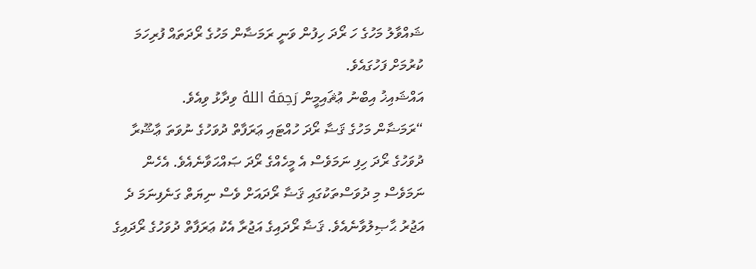ޝައްވާލު މަހުގެ ހަ ރޯދަ ހިފުން ވަނީ ރަމަޟާން މަހުގެ ރޯދަތައް ފުރިހަމަ ކުރުމަށް ފަހުގައެވެ.
އައްޝައިޚު އިބްނު ޢުޘައިމީން رَحِمَهُ اللهُ ވިދާޅު ވިއެވެ.
“ރަމަޟާން މަހުގެ ޤަޟާ ރޯދަ ހުއްޓައި ޢަރަފާތް ދުވަހުގެ ނުވަތަ ޢާޝޫރާ ދުވަހުގެ ރޯދަ ހިފި ނަމަވެސް އެ މީހެއްގެ ރޯދަ ޞައްޙަވާނެއެވެ. އެހެން ނަމަވެސް މި ދުވަސްތަކުގައި ޤަޟާ ރޯދައަށް ވެސް ނިޔަތް ގަނެފިނަމަ ދެ އަޖުރު ޙާޞިލުވާނެއެވެ. ޤަޟާ ރޯދައިގެ އަޖުރާ އެކު ޢަރަފާތް ދުވަހުގެ ރޯދައިގެ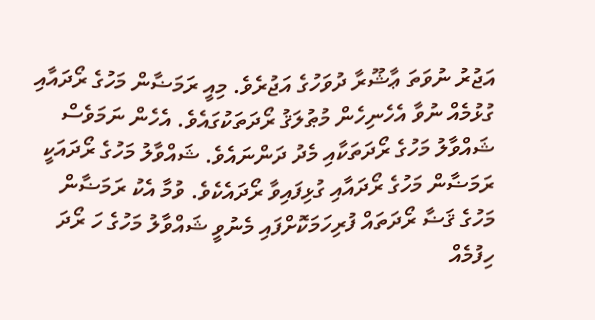އަޖުރު ނުވަތަ ޢާޝޫރާ ދުވަހުގެ އަޖުރެވެ. މިއީ ރަމަޟާން މަހުގެ ރޯދައާއި ގުޅުމެއް ނުވާ އެހެނިހެން މުޠުލަޤު ރޯދަތަކުގައެވެ. އެހެން ނަމަވެސް ޝައްވާލު މަހުގެ ރޯދަތަކާއި މެދު ދަންނައެވެ. ޝައްވާލު މަހުގެ ރޯދައަކީ ރަމަޟާން މަހުގެ ރޯދައާއި ގުޅިފައިވާ ރޯދައެކެވެ. ވުމާ އެކު ރަމަޟާން މަހުގެ ޤަޟާ ރޯދަތައް ފުރިހަމަކޮށްފައި މެނުވީ ޝައްވާލު މަހުގެ ހަ ރޯދަ ހިފުމެއް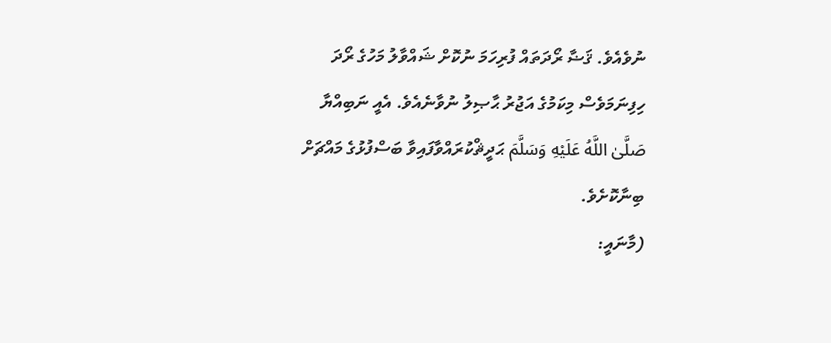ނުވެއެވެ. ޤަޟާ ރޯދަތައް ފުރިހަމަ ނުކޮށް ޝައްވާލު މަހުގެ ރޯދަ ހިފިނަމަވެސް މިކަމުގެ އަޖުރު ޙާޞިލު ނުވާނެއެވެ. އެއީ ނަބިއްޔާ صَلَّىٰ اللَّهُ عَلَيْهِ وَسَلَّمَ ޙަދީޘްކުރައްވާފައިވާ ބަސްފުޅުގެ މައްޗަށް ބިނާކޮށެވެ.
(މާނައީ: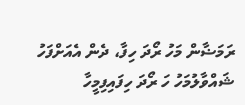ރަމަޟާން މަހު ރޯދަ ހިފާ، ދެން އެއަށްފަހު ޝައްވާލުމަހު ހަ ރޯދަ ހިފައިފިމީހާ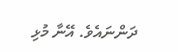ދަންނައެވެ. އޭނާ މުޅި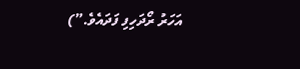އަހަރު ރޯދަހިފި ފަދައެވެ.”)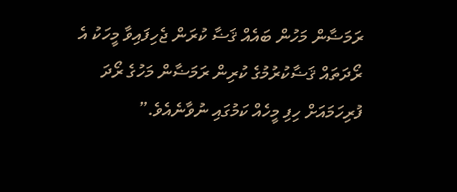ރަމަޟާން މަހުން ބައެއް ޤަޟާ ކުރަން ޖެހިފައިވާ މީހަކު އެ ރޯދަތައް ޤަޟާކުރުމުގެ ކުރިން ރަމަޟާން މަހުގެ ރޯދަ ފުރިހަމައަށް ހިފި މީހެއް ކަމުގައި ނުވާނެއެވެ.”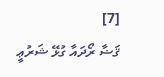[7]
ޤަޟާ ރޯދައާ ގުޅޭ ޝަރުޢީ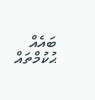ބައެއް ޙުކުމްތައް